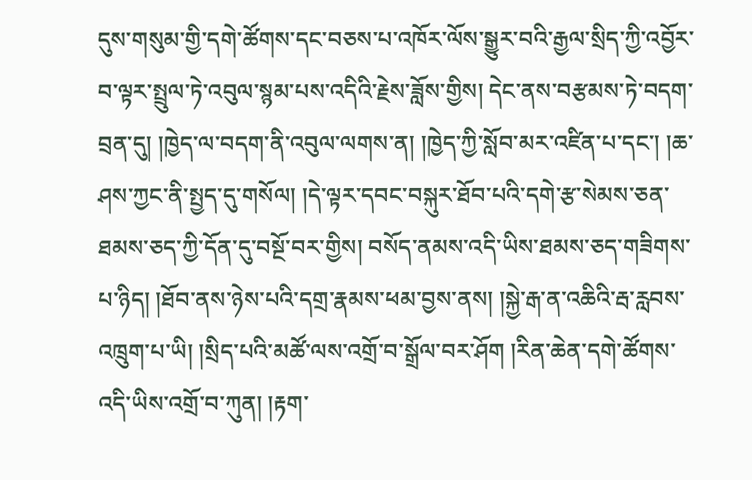དུས་གསུམ་གྱི་དགེ་ཚོགས་དང་བཅས་པ་འཁོར་ལོས་སྒྱུར་བའི་རྒྱལ་སྲིད་ཀྱི་འབྱོར་བ་ལྟར་སྤྲུལ་ཏེ་འབུལ་སྙམ་པས་འདིའི་རྗེས་ཟློས་གྱིས། དེང་ནས་བརྩམས་ཏེ་བདག་བྲན་དུ། །ཁྱེད་ལ་བདག་ནི་འབུལ་ལགས་ན། །ཁྱེད་ཀྱི་སློབ་མར་འཛིན་པ་དང་། །ཆ་ཤས་ཀྱང་ནི་སྤྱད་དུ་གསོལ། །དེ་ལྟར་དབང་བསྐུར་ཐོབ་པའི་དགེ་རྩ་སེམས་ཅན་ཐམས་ཅད་ཀྱི་དོན་དུ་བསྔོ་བར་གྱིས། བསོད་ནམས་འདི་ཡིས་ཐམས་ཅད་གཟིགས་པ་ཉིད། །ཐོབ་ནས་ཉེས་པའི་དགྲ་རྣམས་ཕམ་བྱས་ནས། །སྐྱེ་རྒ་ན་འཆིའི་རྦ་རླབས་འཁྲུག་པ་ཡི། །སྲིད་པའི་མཚོ་ལས་འགྲོ་བ་སྒྲོལ་བར་ཤོག །རིན་ཆེན་དགེ་ཚོགས་འདི་ཡིས་འགྲོ་བ་ཀུན། །རྟག་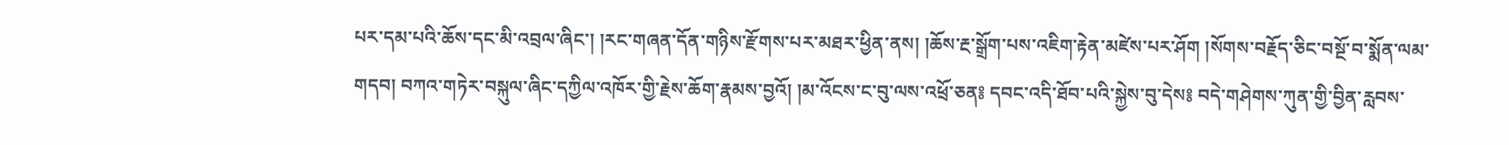པར་དམ་པའི་ཆོས་དང་མི་འབྲལ་ཞིང་། །རང་གཞན་དོན་གཉིས་རྫོགས་པར་མཐར་ཕྱིན་ནས། །ཆོས་རྔ་སྒྲོག་པས་འཇིག་རྟེན་མཛེས་པར་ཤོག །སོགས་བརྗོད་ཅིང་བསྔོ་བ་སྨོན་ལམ་གདབ། བཀའ་གཏེར་བསྐུལ་ཞིང་དཀྱིལ་འཁོར་གྱི་རྗེས་ཆོག་རྣམས་བྱའོ། །མ་འོངས་ང་བུ་ལས་འཕྲོ་ཅན༔ དབང་འདི་ཐོབ་པའི་སྐྱེས་བུ་དེས༔ བདེ་གཤེགས་ཀུན་གྱི་བྱིན་རླབས་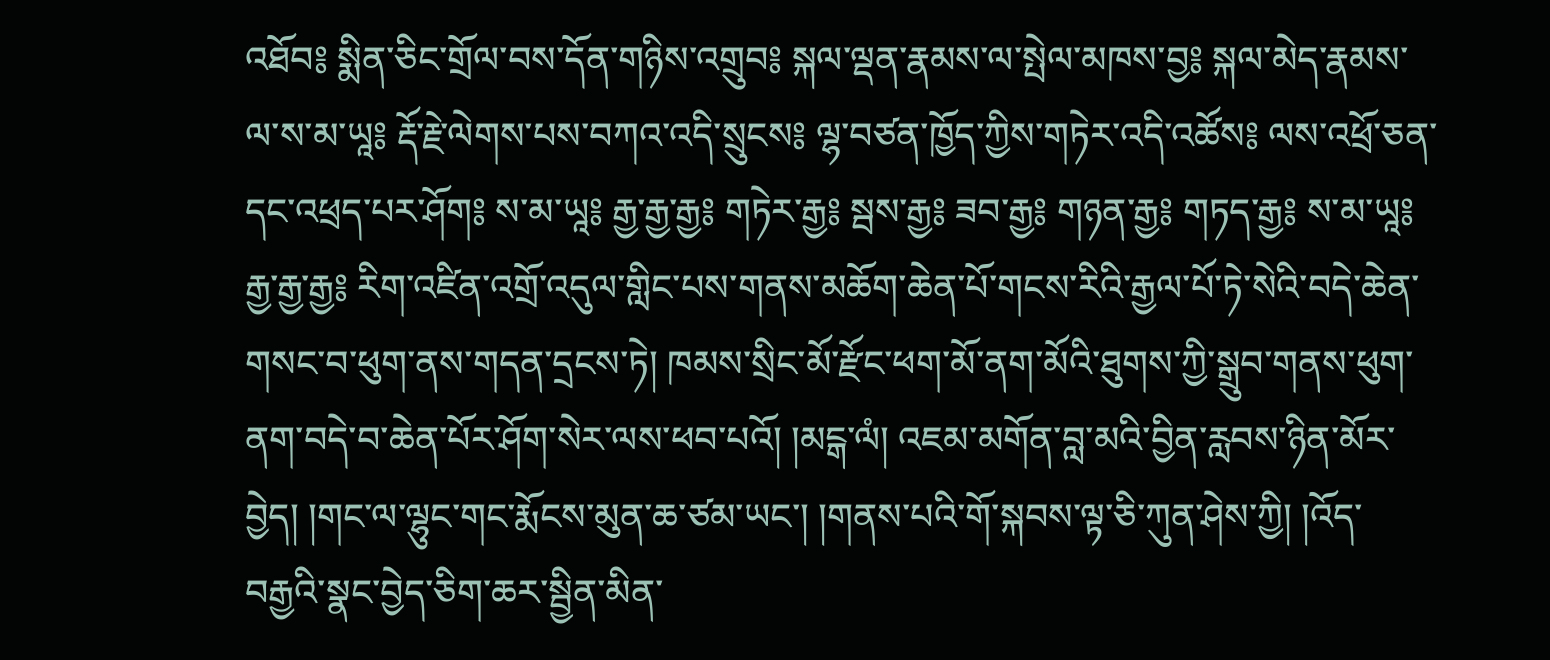འཐོབ༔ སྨིན་ཅིང་གྲོལ་བས་དོན་གཉིས་འགྲུབ༔ སྐལ་ལྡན་རྣམས་ལ་སྤེལ་མཁས་བྱ༔ སྐལ་མེད་རྣམས་ལ་ས་མ་ཡཱ༔ རྡོ་རྗེ་ལེགས་པས་བཀའ་འདི་སྲུངས༔ ལྷ་བཙན་ཁྱོད་ཀྱིས་གཏེར་འདི་འཚོས༔ ལས་འཕྲོ་ཅན་དང་འཕྲད་པར་ཤོག༔ ས་མ་ཡཱ༔ རྒྱ་རྒྱ་རྒྱ༔ གཏེར་རྒྱ༔ སྦས་རྒྱ༔ ཟབ་རྒྱ༔ གཉན་རྒྱ༔ གཏད་རྒྱ༔ ས་མ་ཡཱ༔ རྒྱ་རྒྱ་རྒྱ༔ རིག་འཛིན་འགྲོ་འདུལ་གླིང་པས་གནས་མཆོག་ཆེན་པོ་གངས་རིའི་རྒྱལ་པོ་ཏེ་སེའི་བདེ་ཆེན་གསང་བ་ཕུག་ནས་གདན་དྲངས་ཏེ། ཁམས་སྲིང་མོ་རྫོང་ཕག་མོ་ནག་མོའི་ཐུགས་ཀྱི་སྒྲུབ་གནས་ཕུག་ནག་བདེ་བ་ཆེན་པོར་ཤོག་སེར་ལས་ཕབ་པའོ། །མངྒ་ལཾ། འཇམ་མགོན་བླ་མའི་བྱིན་རླབས་ཉིན་མོར་བྱེད། །གང་ལ་ལྷུང་གང་རྨོངས་མུན་ཆ་ཙམ་ཡང་། །གནས་པའི་གོ་སྐབས་ལྟ་ཅི་ཀུན་ཤེས་ཀྱི། །འོད་བརྒྱའི་སྣང་བྱེད་ཅིག་ཆར་སྦྱིན་མིན་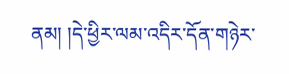ནམ། །དེ་ཕྱིར་ལམ་འདིར་དོན་གཉེར་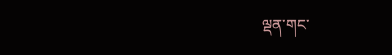ལྡན་གང་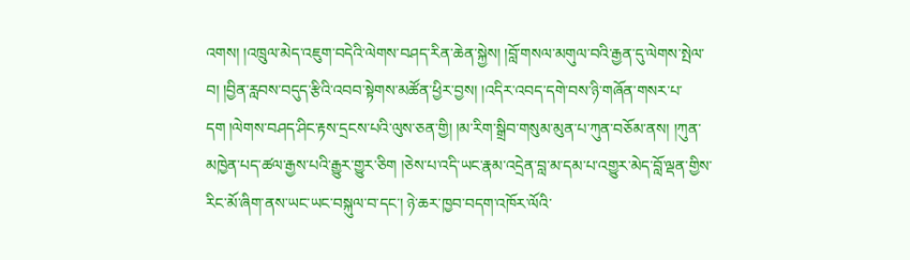འགས། །འཁྲུལ་མེད་འཇུག་བདེའི་ལེགས་བཤད་རིན་ཆེན་སྐྱེས། །བློ་གསལ་མགུལ་བའི་རྒྱན་དུ་ལེགས་སྤེལ་བ། །བྱིན་རླབས་བདུད་རྩིའི་འབབ་སྟེགས་མཚོན་ཕྱིར་བྱས། །འདིར་འབད་དགེ་བས་ཉི་གཞོན་གསར་པ་དག །ལེགས་བཤད་ཤིང་རྟས་དྲངས་པའི་ལུས་ཅན་གྱི། །མ་རིག་སྒྲིབ་གསུམ་མུན་པ་ཀུན་བཅོམ་ནས། །ཀུན་མཁྱེན་པད་ཚལ་རྒྱས་པའི་རྒྱུར་གྱུར་ཅིག །ཅེས་པ་འདི་ཡང་རྣམ་འདྲེན་བླ་མ་དམ་པ་འགྱུར་མེད་བློ་ལྡན་གྱིས་རིང་མོ་ཞིག་ནས་ཡང་ཡང་བསྐུལ་བ་དང་། ཉེ་ཆར་ཁྱབ་བདག་འཁོར་ལོའི་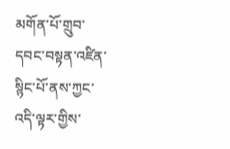མགོན་པོ་གྲུབ་དབང་བསྟན་འཛིན་སྙིང་པོ་ནས་ཀྱང་འདི་ལྟར་གྱིས་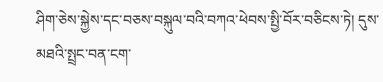ཤིག་ཅེས་སྐྱེས་དང་བཅས་བསྐུལ་བའི་བཀའ་ཕེབས་སྤྱི་བོར་བཅིངས་ཏེ། དུས་མཐའི་སྤྲང་བན་ངག་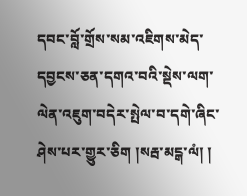དབང་བློ་གྲོས་སམ་འཇིགས་མེད་དབྱངས་ཅན་དགའ་བའི་སྡེས་ལག་ལེན་འཇུག་བདེར་སྤེལ་བ་དགེ་ཞིང་ཤེས་པར་གྱུར་ཅིག །སརྦ་མངྒ་ལཾ། །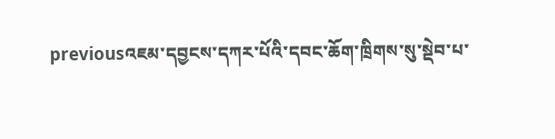previousའཇམ་དབྱངས་དཀར་པོའི་དབང་ཆོག་ཁྲིགས་སུ་སྡེབ་པ་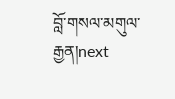བློ་གསལ་མགུལ་རྒྱན།next